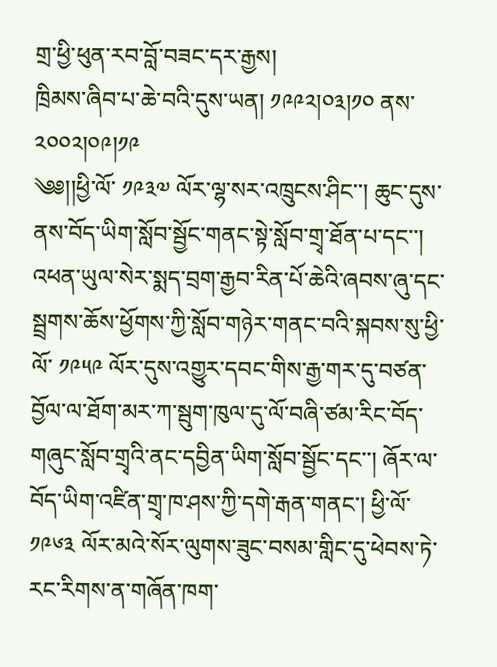གྲ་ཕྱི་ཕུན་རབ་བློ་བཟང་དར་རྒྱས།
ཁྲིམས་ཞིབ་པ་ཆེ་བའི་དུས་ཡན། ༡༩༩༢།༠༣།༡༠ ནས་ ༢༠༠༢།༠༩།༡༩
༄༅།།ཕྱི་ལོ་ ༡༩༣༧ ལོར་ལྷ་སར་འཁྲུངས་ཤིང་་། ཆུང་དུས་ནས་བོད་ཡིག་སློབ་སྦྱོང་གནང་སྟེ་སློབ་གྲྭ་ཐོན་པ་དང་་། འཕན་ཡུལ་སེར་སྨད་བྲག་རྒྱབ་རིན་པོ་ཆེའི་ཞབས་ཞུ་དང་སྦྲགས་ཆོས་ཕྱོགས་ཀྱི་སློབ་གཉེར་གནང་བའི་སྐབས་སུ་ཕྱི་ལོ་ ༡༩༥༩ ལོར་དུས་འགྱུར་དབང་གིས་རྒྱ་གར་དུ་བཙན་བྱོལ་ལ་ཐོག་མར་ཀ་སྦུག་ཁུལ་དུ་ལོ་བཞི་ཙམ་རིང་བོད་གཞུང་སློབ་གྲྭའི་ནང་དབྱིན་ཡིག་སློབ་སྦྱོང་དང་་། ཞོར་ལ་བོད་ཡིག་འཛིན་གྲྭ་ཁ་ཤས་ཀྱི་དགེ་རྒན་གནང་། ཕྱི་ལོ་ ༡༩༦༣ ལོར་མའེ་སོར་ལུགས་ཟུང་བསམ་གླིང་དུ་ཕེབས་ཏེ་རང་རིགས་ན་གཞོན་ཁག་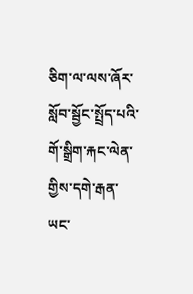ཅིག་ལ་ལས་ཞོར་སློབ་སྦྱོང་སྤྲོད་པའི་གོ་སྒྲིག་རྐང་ལེན་གྱིས་དགེ་རྒན་ཡང་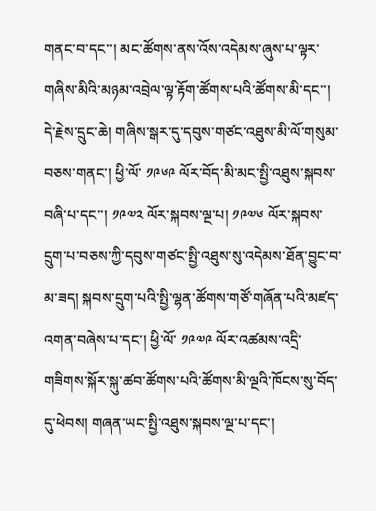གནང་བ་དང་་། མང་ཚོགས་ནས་འོས་འདེམས་ཞུས་པ་ལྟར་གཞིས་མིའི་མཉམ་འབྲེལ་ལྟ་རྟོག་ཚོགས་པའི་ཚོགས་མི་དང་་། དེ་རྗེས་དྲུང་ཆེ། གཞིས་སྒར་དུ་དབུས་གཙང་འཐུས་མི་ལོ་གསུམ་བཅས་གནང་། ཕྱི་ལོ་ ༡༩༦༩ ལོར་བོད་མི་མང་སྤྱི་འཐུས་སྐབས་བཞི་པ་དང་་། ༡༩༧༢ ལོར་སྐབས་ལྔ་པ། ༡༩༧༦ ལོར་སྐབས་དྲུག་པ་བཅས་ཀྱི་དབུས་གཙང་སྤྱི་འཐུས་སུ་འདེམས་ཐོན་བྱུང་བ་མ་ཟད། སྐབས་དྲུག་པའི་སྤྱི་ལྷན་ཚོགས་གཙོ་གཞོན་པའི་མཛད་འགན་བཞེས་པ་དང་། ཕྱི་ལོ་ ༡༩༧༩ ལོར་འཚམས་འདྲི་གཟིགས་སྐོར་སྐུ་ཚབ་ཚོགས་པའི་ཚོགས་མི་ལྔའི་ཁོངས་སུ་བོད་དུ་ཕེབས། གཞན་ཡང་སྤྱི་འཐུས་སྐབས་ལྔ་པ་དང་།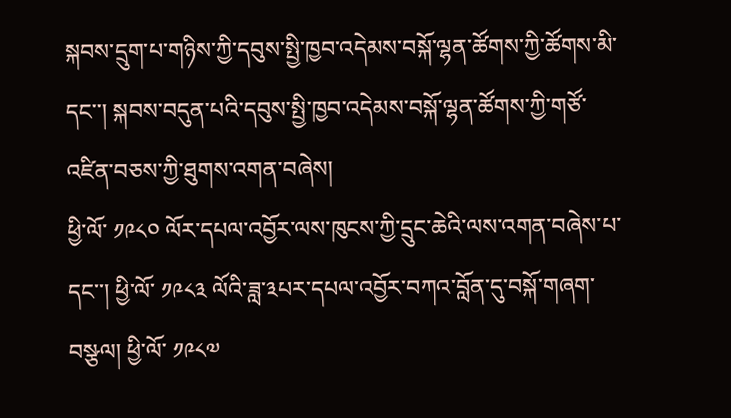སྐབས་དྲུག་པ་གཉིས་ཀྱི་དབུས་སྤྱི་ཁྱབ་འདེམས་བསྐོ་ལྷན་ཚོགས་ཀྱི་ཚོགས་མི་དང་་། སྐབས་བདུན་པའི་དབུས་སྤྱི་ཁྱབ་འདེམས་བསྐོ་ལྷན་ཚོགས་ཀྱི་གཙོ་འཛིན་བཅས་ཀྱི་ཐུགས་འགན་བཞེས།
ཕྱི་ལོ་ ༡༩༨༠ ལོར་དཔལ་འབྱོར་ལས་ཁུངས་ཀྱི་དྲུང་ཆེའི་ལས་འགན་བཞེས་པ་དང་་། ཕྱི་ལོ་ ༡༩༨༣ ལོའི་ཟླ་༣པར་དཔལ་འབྱོར་བཀའ་བློན་དུ་བསྐོ་གཞག་བསྩལ། ཕྱི་ལོ་ ༡༩༨༧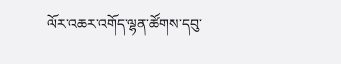ལོར་འཆར་འགོད་ལྷན་ཚོགས་དབུ་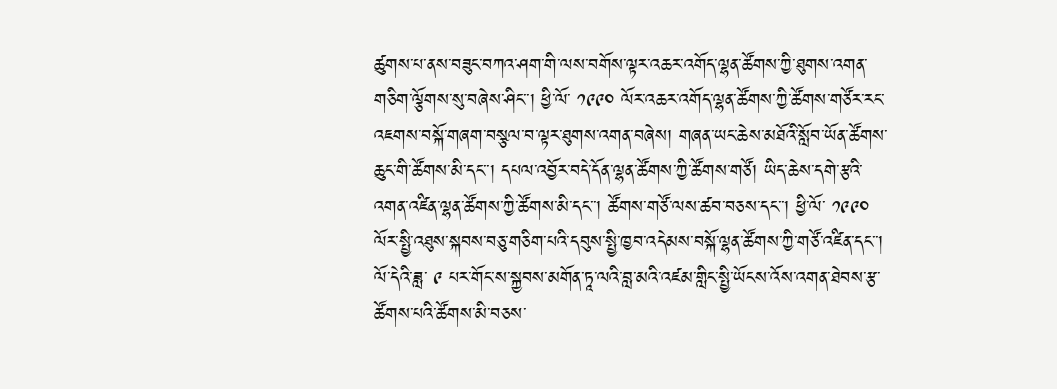ཚུགས་པ་ནས་བཟུང་བཀའ་ཤག་གི་ལས་བགོས་ལྟར་འཆར་འགོད་ལྷན་ཚོགས་ཀྱི་ཐུགས་འགན་གཅིག་ལྕོགས་སུ་བཞེས་ཤིང་་། ཕྱི་ལོ་ ༡༩༩༠ ལོར་འཆར་འགོད་ལྷན་ཚོགས་ཀྱི་ཚོགས་གཙོར་རང་འཇགས་བསྐོ་གཞག་བསྩལ་བ་ལྟར་ཐུགས་འགན་བཞེས། གཞན་ཡང་ཆེས་མཐོའི་སློབ་ཡོན་ཚོགས་ཆུང་གི་ཚོགས་མི་དང་་། དཔལ་འབྱོར་བདེ་དོན་ལྷན་ཚོགས་ཀྱི་ཚོགས་གཙོ། ཡིད་ཆེས་དགེ་རྩའི་འགན་འཛིན་ལྷན་ཚོགས་ཀྱི་ཚོགས་མི་དང་་། ཚོགས་གཙོ་ལས་ཚབ་བཅས་དང་་། ཕྱི་ལོ་ ༡༩༩༠ ལོར་སྤྱི་འཐུས་སྐབས་བཅུ་གཅིག་པའི་དབུས་སྤྱི་ཁྱབ་འདེམས་བསྐོ་ལྷན་ཚོགས་ཀྱི་གཙོ་འཛིན་དང་་། ལོ་དེའི་ཟླ་ ༩ པར་གོང་ས་སྐྱབས་མགོན་ཏཱ་ལའི་བླ་མའི་འཛམ་གླིང་སྤྱི་ཡོངས་འོས་འགན་ཐེབས་རྩ་ཚོགས་པའི་ཚོགས་མི་བཅས་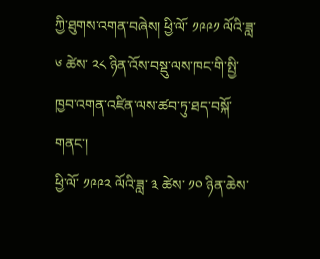ཀྱི་ཐུགས་འགན་བཞེས། ཕྱི་ལོ་ ༡༩༩༡ ལོའི་ཟླ་ ༦ ཚེས་ ༢༨ ཉིན་འོས་བསྡུ་ལས་ཁང་གི་སྤྱི་ཁྱབ་འགན་འཛིན་ལས་ཚབ་ཏུ་ཐད་བསྐོ་གནང་།
ཕྱི་ལོ་ ༡༩༩༢ ལོའི་ཟླ་ ༣ ཚེས་ ༡༠ ཉིན་ཆེས་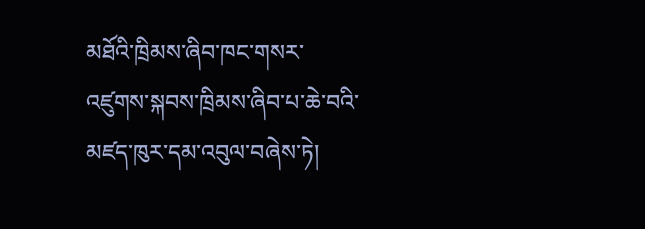མཐོའི་ཁྲིམས་ཞིབ་ཁང་གསར་འཛུགས་སྐབས་ཁྲིམས་ཞིབ་པ་ཆེ་བའི་མཛད་ཁུར་དམ་འབུལ་བཞེས་ཏེ།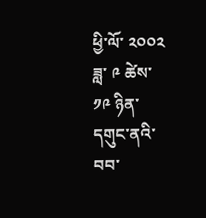ཕྱི་ལོ་ ༢༠༠༢ ཟླ་ ༩ ཚེས་ ༡༩ ཉིན་དགུང་ནའི་བབ་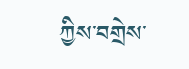ཀྱིས་བགྲེས་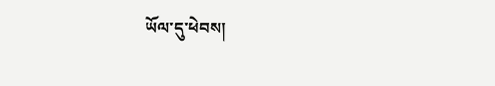ཡོལ་དུ་ཕེབས།